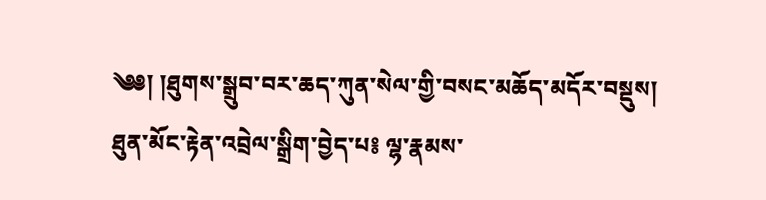༄༅། །ཐུགས་སྒྲུབ་བར་ཆད་ཀུན་སེལ་གྱི་བསང་མཆོད་མདོར་བསྡུས།
ཐུན་མོང་རྟེན་འབྲེལ་སྒྲིག་བྱེད་པ༔ ལྷ་རྣམས་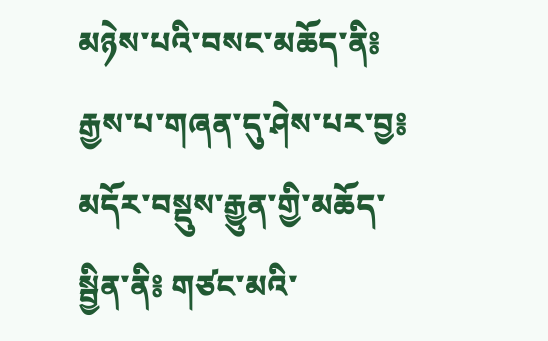མཉེས་པའི་བསང་མཆོད་ནི༔ རྒྱས་པ་གཞན་དུ་ཤེས་པར་བྱ༔ མདོར་བསྡུས་རྒྱུན་གྱི་མཆོད་སྦྱིན་ནི༔ གཙང་མའི་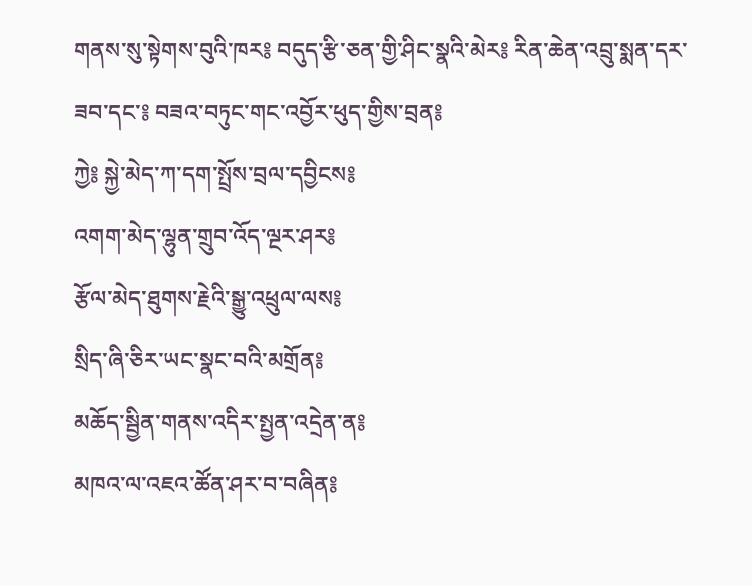གནས་སུ་སྟེགས་བུའི་ཁར༔ བདུད་རྩི་ཅན་གྱི་ཤིང་སྣའི་མེར༔ རིན་ཆེན་འབྲུ་སྨན་དར་ཟབ་དང་༔ བཟའ་བཏུང་གང་འབྱོར་ཕུད་གྱིས་བྲན༔
ཀྱེ༔ སྐྱེ་མེད་ཀ་དག་སྤྲོས་བྲལ་དབྱིངས༔
འགག་མེད་ལྷུན་གྲུབ་འོད་ལྔར་ཤར༔
རྩོལ་མེད་ཐུགས་རྗེའི་སྒྱུ་འཕྲུལ་ལས༔
སྲིད་ཞི་ཅིར་ཡང་སྣང་བའི་མགྲོན༔
མཆོད་སྦྱིན་གནས་འདིར་སྤྱན་འདྲེན་ན༔
མཁའ་ལ་འཇའ་ཚོན་ཤར་བ་བཞིན༔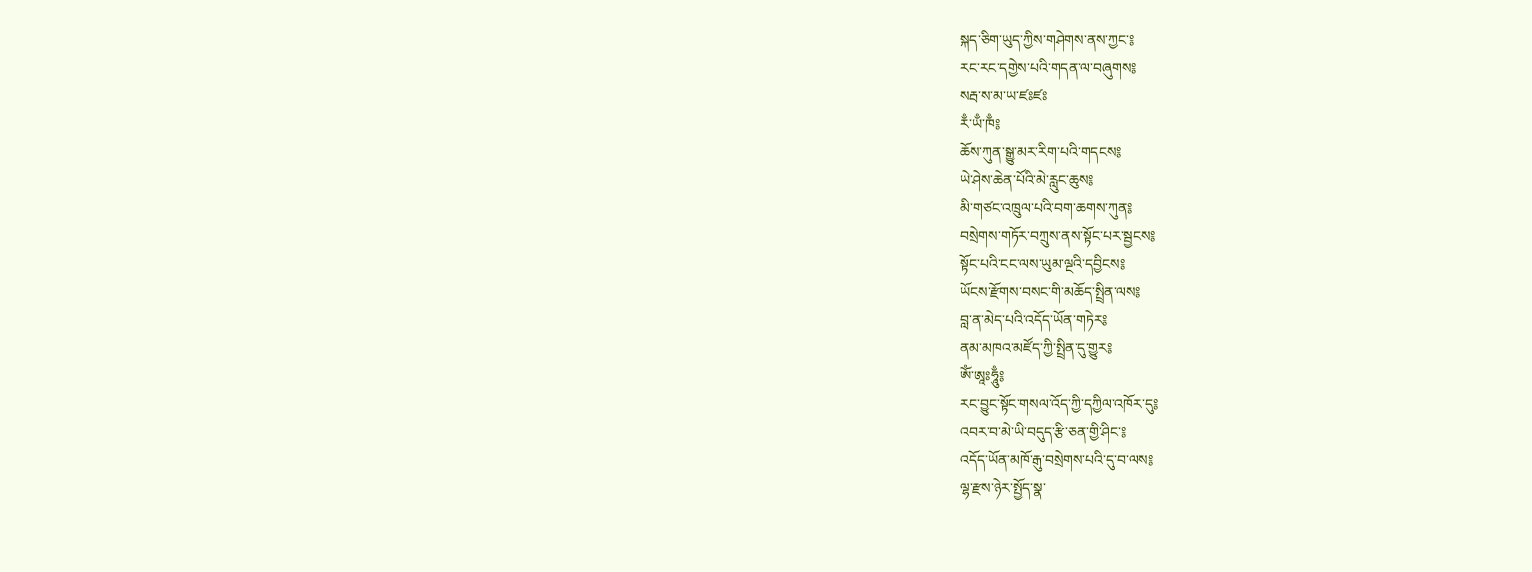སྐད་ཅིག་ཡུད་ཀྱིས་གཤེགས་ནས་ཀྱང་༔
རང་རང་དགྱེས་པའི་གདན་ལ་བཞུགས༔
སརྦ་ས་མ་ཡ་ཛཿཛཿ
རྃ་ཡྃ་ཁྃ༔
ཆོས་ཀུན་སྒྱུ་མར་རིག་པའི་གདངས༔
ཡེ་ཤེས་ཆེན་པོའི་མེ་རླུང་ཆུས༔
མི་གཙང་འཁྲུལ་པའི་བག་ཆགས་ཀུན༔
བསྲེགས་གཏོར་བཀྲུས་ནས་སྟོང་པར་སྦྱངས༔
སྟོང་པའི་ངང་ལས་ཡུམ་ལྔའི་དབྱིངས༔
ཡོངས་རྫོགས་བསང་གི་མཆོད་སྤྲིན་ལས༔
བླ་ན་མེད་པའི་འདོད་ཡོན་གཏེར༔
ནམ་མཁའ་མཛོད་ཀྱི་སྤྲིན་དུ་གྱུར༔
ཨོཾ་ཨཱཿཧཱུྃ༔
རང་བྱུང་སྟོང་གསལ་འོད་ཀྱི་དཀྱིལ་འཁོར་དུ༔
འབར་བ་མེ་ཡི་བདུད་རྩི་ཅན་གྱི་ཤིང་༔
འདོད་ཡོན་མཁོ་རྒུ་བསྲེགས་པའི་དུ་བ་ལས༔
ལྷ་རྫས་ཉེར་སྤྱོད་སྣ་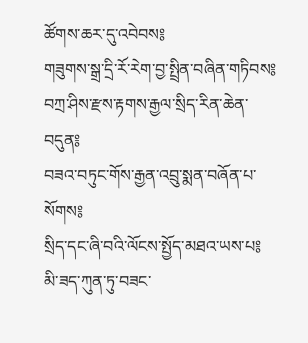ཚོགས་ཆར་དུ་འབེབས༔
གཟུགས་སྒྲ་དྲི་རོ་རེག་བྱ་སྤྲིན་བཞིན་གཏིབས༔
བཀྲ་ཤིས་རྫས་རྟགས་རྒྱལ་སྲིད་རིན་ཆེན་བདུན༔
བཟའ་བཏུང་གོས་རྒྱན་འབྲུ་སྨན་བཞོན་པ་སོགས༔
སྲིད་དང་ཞི་བའི་ལོངས་སྤྱོད་མཐའ་ཡས་པ༔
མི་ཟད་ཀུན་ཏུ་བཟང་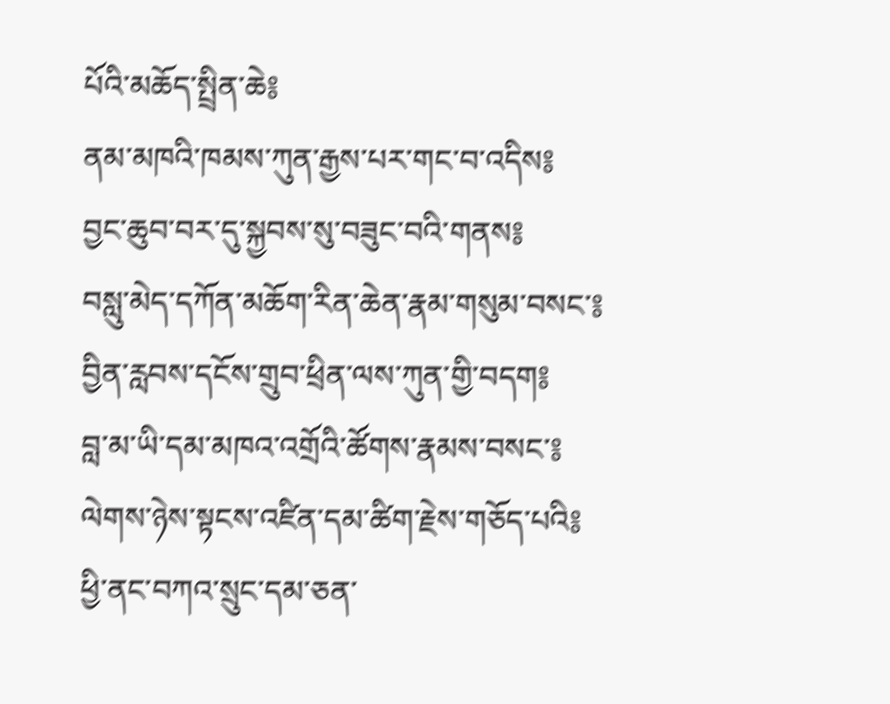པོའི་མཆོད་སྤྲིན་ཆེ༔
ནམ་མཁའི་ཁམས་ཀུན་རྒྱས་པར་གང་བ་འདིས༔
བྱང་ཆུབ་བར་དུ་སྐྱབས་སུ་བཟུང་བའི་གནས༔
བསླུ་མེད་དཀོན་མཆོག་རིན་ཆེན་རྣམ་གསུམ་བསང་༔
བྱིན་རླབས་དངོས་གྲུབ་ཕྲིན་ལས་ཀུན་གྱི་བདག༔
བླ་མ་ཡི་དམ་མཁའ་འགྲོའི་ཚོགས་རྣམས་བསང་༔
ལེགས་ཉེས་སྟངས་འཛིན་དམ་ཚིག་རྗེས་གཅོད་པའི༔
ཕྱི་ནང་བཀའ་སྲུང་དམ་ཅན་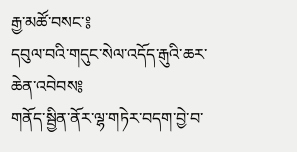རྒྱ་མཚོ་བསང་༔
དབུལ་བའི་གདུང་སེལ་འདོད་རྒུའི་ཆར་ཆེན་འབེབས༔
གནོད་སྦྱིན་ནོར་ལྷ་གཏེར་བདག་བྱེ་བ་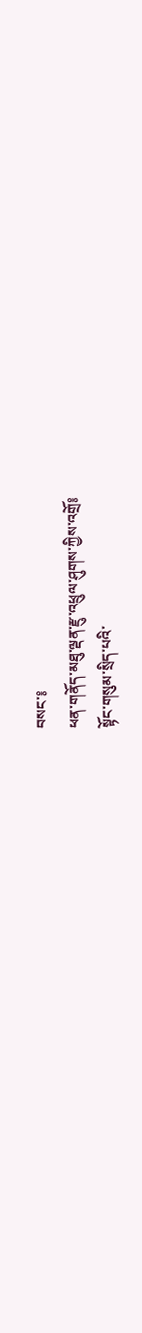བསང་༔
ཕན་གནོད་མཐུ་ལྡན་རྫུ་འཕྲུལ་ཤུགས་ཀྱིས་འགྲོ༔
སྟོང་གསུམ་སྲིད་པའི་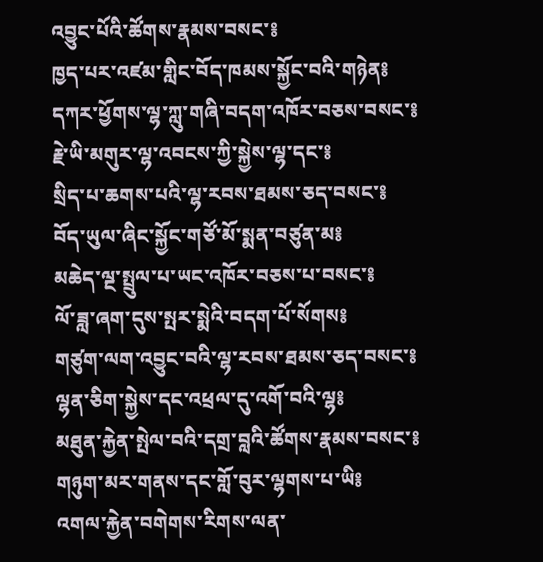འབྱུང་པོའི་ཚོགས་རྣམས་བསང་༔
ཁྱད་པར་འཛམ་གླིང་བོད་ཁམས་སྐྱོང་བའི་གཉེན༔
དཀར་ཕྱོགས་ལྷ་ཀླུ་གཞི་བདག་འཁོར་བཅས་བསང་༔
རྗེ་ཡི་མགུར་ལྷ་འབངས་ཀྱི་སྐྱེས་ལྷ་དང་༔
སྲིད་པ་ཆགས་པའི་ལྷ་རབས་ཐམས་ཅད་བསང་༔
བོད་ཡུལ་ཞིང་སྐྱོང་གཙོ་མོ་སྨན་བཙུན་མ༔
མཆེད་ལྔ་སྤྲུལ་པ་ཡང་འཁོར་བཅས་པ་བསང་༔
ལོ་ཟླ་ཞག་དུས་སྤར་སྨེའི་བདག་པོ་སོགས༔
གཙུག་ལག་འབྱུང་བའི་ལྷ་རབས་ཐམས་ཅད་བསང་༔
ལྷན་ཅིག་སྐྱེས་དང་འཕྲལ་དུ་འགོ་བའི་ལྷ༔
མཐུན་རྐྱེན་སྤེལ་བའི་དགྲ་བླའི་ཚོགས་རྣམས་བསང་༔
གཉུག་མར་གནས་དང་གློ་བུར་ལྷགས་པ་ཡི༔
འགལ་རྐྱེན་བགེགས་རིགས་ལན་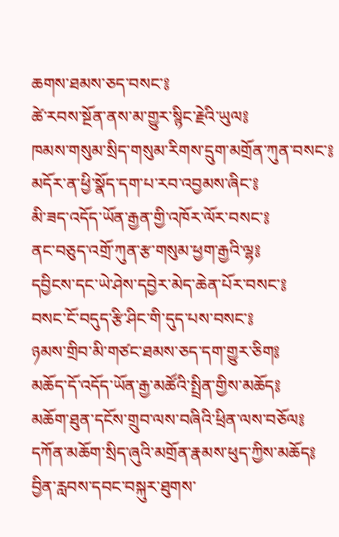ཆགས་ཐམས་ཅད་བསང་༔
ཚེ་རབས་སྔོན་ནས་མ་གྱུར་སྙིང་རྗེའི་ཡུལ༔
ཁམས་གསུམ་སྲིད་གསུམ་རིགས་དྲུག་མགྲོན་ཀུན་བསང་༔
མདོར་ན་ཕྱི་སྣོད་དག་པ་རབ་འབྱམས་ཞིང་༔
མི་ཟད་འདོད་ཡོན་རྒྱན་གྱི་འཁོར་ལོར་བསང་༔
ནང་བཅུད་འགྲོ་ཀུན་རྩ་གསུམ་ཕྱག་རྒྱའི་ལྷ༔
དབྱིངས་དང་ཡེ་ཤེས་དབྱེར་མེད་ཆེན་པོར་བསང་༔
བསང་ངོ་བདུད་རྩི་ཤིང་གི་དུད་པས་བསང་༔
ཉམས་གྲིབ་མི་གཙང་ཐམས་ཅད་དག་གྱུར་ཅིག༔
མཆོད་དོ་འདོད་ཡོན་རྒྱ་མཚོའི་སྤྲིན་གྱིས་མཆོད༔
མཆོག་ཐུན་དངོས་གྲུབ་ལས་བཞིའི་ཕྲིན་ལས་བཅོལ༔
དཀོན་མཆོག་སྲིད་ཞུའི་མགྲོན་རྣམས་ཕུད་ཀྱིས་མཆོད༔
བྱིན་རླབས་དབང་བསྐུར་ཐུགས་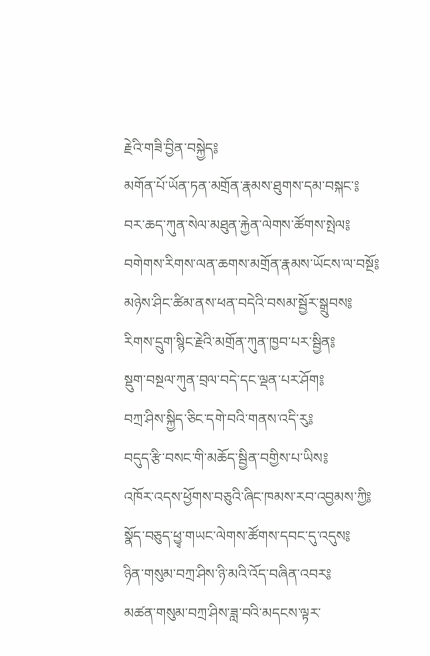རྗེའི་གཟི་བྱིན་བསྐྱེད༔
མགོན་པོ་ཡོན་ཏན་མགྲོན་རྣམས་ཐུགས་དམ་བསྐང་༔
བར་ཆད་ཀུན་སེལ་མཐུན་རྐྱེན་ལེགས་ཚོགས་སྤེལ༔
བགེགས་རིགས་ལན་ཆགས་མགྲོན་རྣམས་ཡོངས་ལ་བསྔོ༔
མཉེས་ཤིང་ཚིམ་ནས་ཕན་བདེའི་བསམ་སྦྱོར་སྒྲུབས༔
རིགས་དྲུག་སྙིང་རྗེའི་མགྲོན་ཀུན་ཁྱབ་པར་སྦྱིན༔
སྡུག་བསྔལ་ཀུན་བྲལ་བདེ་དང་ལྡན་པར་ཤོག༔
བཀྲ་ཤིས་སྐྱིད་ཅིང་དགེ་བའི་གནས་འདི་རུ༔
བདུད་རྩི་བསང་གི་མཆོད་སྦྱིན་བགྱིས་པ་ཡིས༔
འཁོར་འདས་ཕྱོགས་བཅུའི་ཞིང་ཁམས་རབ་འབྱམས་ཀྱི༔
སྣོད་བཅུད་ཕྱྭ་གཡང་ལེགས་ཚོགས་དབང་དུ་འདུས༔
ཉིན་གསུམ་བཀྲ་ཤིས་ཉི་མའི་འོད་བཞིན་འབར༔
མཚན་གསུམ་བཀྲ་ཤིས་ཟླ་བའི་མདངས་ལྟར་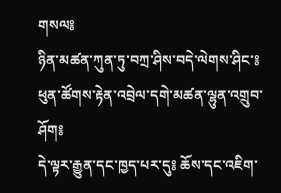གསལ༔
ཉིན་མཚན་ཀུན་ཏུ་བཀྲ་ཤིས་བདེ་ལེགས་ཤིང་༔
ཕུན་ཚོགས་རྟེན་འབྲེལ་དགེ་མཚན་ལྷུན་འགྲུབ་ཤོག༔
དེ་ལྟར་རྒྱུན་དང་ཁྱད་པར་དུ༔ ཆོས་དང་འཇིག་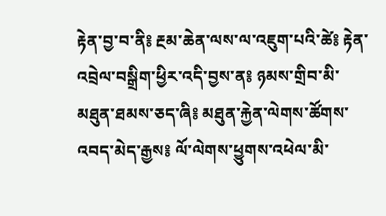རྟེན་བྱ་བ་ནི༔ རྔམ་ཆེན་ལས་ལ་འཇུག་པའི་ཚེ༔ རྟེན་འབྲེལ་བསྒྲིག་ཕྱིར་འདི་བྱས་ན༔ ཉམས་གྲིབ་མི་མཐུན་ཐམས་ཅད་ཞི༔ མཐུན་རྐྱེན་ལེགས་ཚོགས་འབད་མེད་རྒྱས༔ ལོ་ལེགས་ཕྱུགས་འཕེལ་མི་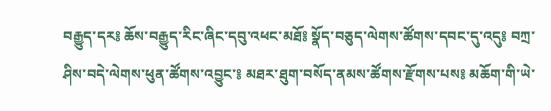བརྒྱུད་དར༔ ཆོས་བརྒྱུད་རིང་ཞིང་དབུ་འཕང་མཐོ༔ སྣོད་བཅུད་ལེགས་ཚོགས་དབང་དུ་འདུ༔ བཀྲ་ཤིས་བདེ་ལེགས་ཕུན་ཚོགས་འབྱུང་༔ མཐར་ཐུག་བསོད་ནམས་ཚོགས་རྫོགས་པས༔ མཆོག་གི་ཡེ་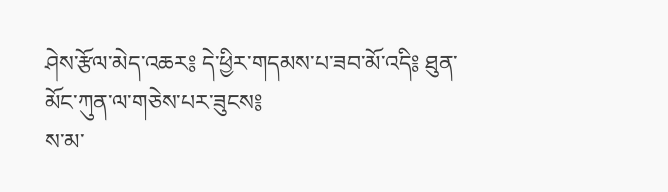ཤེས་རྩོལ་མེད་འཆར༔ དེ་ཕྱིར་གདམས་པ་ཟབ་མོ་འདི༔ ཐུན་མོང་ཀུན་ལ་གཅེས་པར་ཟུངས༔
ས་མ་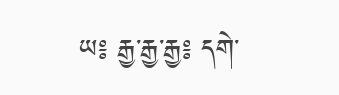ཡ༔ རྒྱ་རྒྱ་རྒྱ༔ དགེ་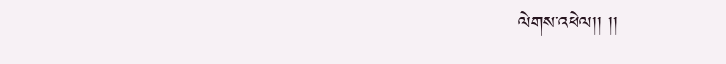ལེགས་འཕེལ།། །།